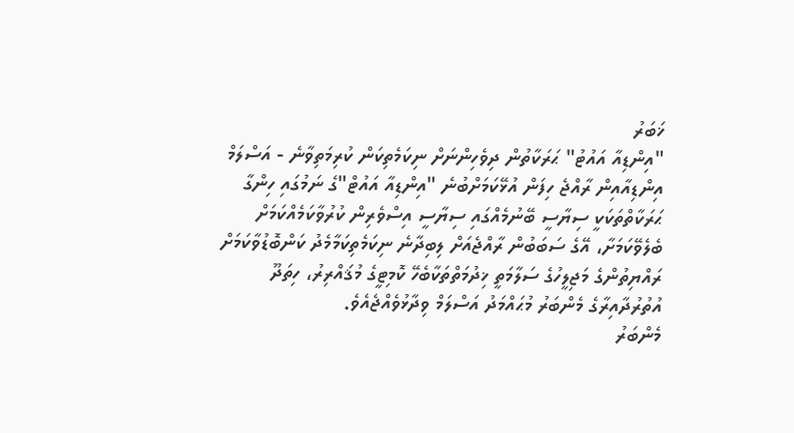ޚަބަރު
"އިންޑިއާ އައުޓު" ޙަރަކާތުން ދިވެހިންނަށް ނިކަމެތިކަން ކުރިމަތިވާނެ - އަސްލަމް
އިންޑިއާއިން ރާއްޖެ ހިފަން އުޅޭކަމަށްބުނެ "އިންޑިއާ އައުޓް"ގެ ނަމުގައި ހިންގާ ޙަރަކާތްތަކަކީ ސިޔާސީ ބޭނުމެއްގައި ސިޔާސީ އިސްވެރިން ކުރުވާކަމެއްކަމަށް ބެލެވޭކަމަށާ، އޭގެ ސަބަބުން ރާއްޖެއަށް ލިބިދާނެ ނިކަމެތިކަމާމެދު ކަންބޮޑުވާކަމަށް ރައްޔިތުންގެ މަޖިލީހުގެ ސަލާމަތީ ޚިދުމަތްތަކާބެހޭ ކޮމިޓީގެ މުޤައްރިރު، ހިތަދޫ އުތުރުދާއިރާގެ މެންބަރު މުޙައްމަދު އަސްލަމް ވިދާޅުވެއްޖެއެވެ.
މެންބަރު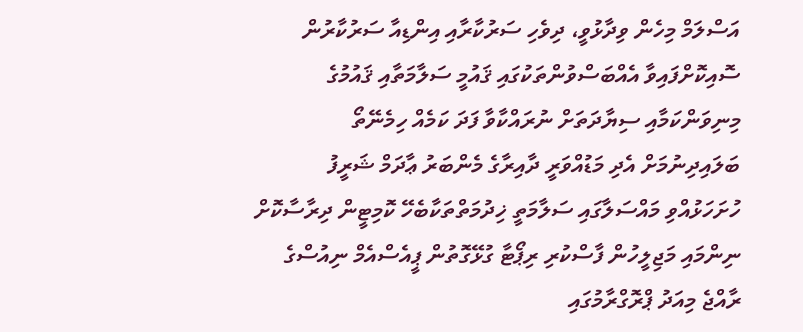އަސްލަމް މިހެން ވިދާޅުވީ، ދިވެހި ސަރުކާރާއި އިންޑިއާ ސަރުކާރުން ސޮއިކޮށްފައިވާ އެއްބަސްވުންތަކުގައި ޤައުމީ ސަލާމަތާއި ޤައުމުގެ މިނިވަންކަމާއި ސިޔާދަތަށް ނުރައްކާވާ ފަދަ ކަމެއް ހިމެނޭތޯ ބަލައިދިނުމަށް އެދި މަޑުއްވަރީ ދާއިރާގެ މެންބަރު ޢާދަމް ޝަރީފު ހުށަހަޅުއްވި މައްސަލާގައި ސަލާމަތީ ޚިދުމަތްތަކާބެހޭ ކޮމިޓީން ދިރާސާކޮށް ނިންމައި މަޖިލީހުން ފާސްކުރި ރިޕޯޓާ ގުޅޭގޮތުން ޕީއެސްއެމް ނިއުސްގެ ރާއްޖެ މިއަދު ޕްރޮގްރާމުގައި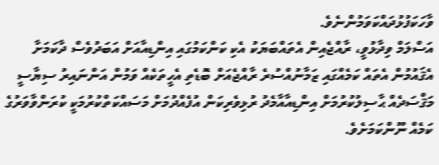ވާހަކަފުޅުދައްކަވަމުންނެވެ.
އަސްލަމް ވިދާޅުވީ، ރާއްޖެއިން އެތައްބަޔަކު އެކި ކަންކަމުގައި އިންޑިއާއަށް އަބަދުވެސް ދާކަމަށާ އެޤައުމުން އެތައް ކަމެއްގައި ޒަމާނުއްސުރެ ރާއްޖެއަށް ބޮޑެތި އެހީތަކެއް ވަމުން އަންނައިރު ސިޔާސީ މަޤްސަދެއް ޙާސިލުކުރުމަށް އިންޑިއާއާމެދު ރުޅިވެރިކަން އުފެއްދުމަށް މަސައްކަތްކުރުމަކީ ކުރަންވާވަރުގެ ކަމެއް ނޫންކަމަށެވެ.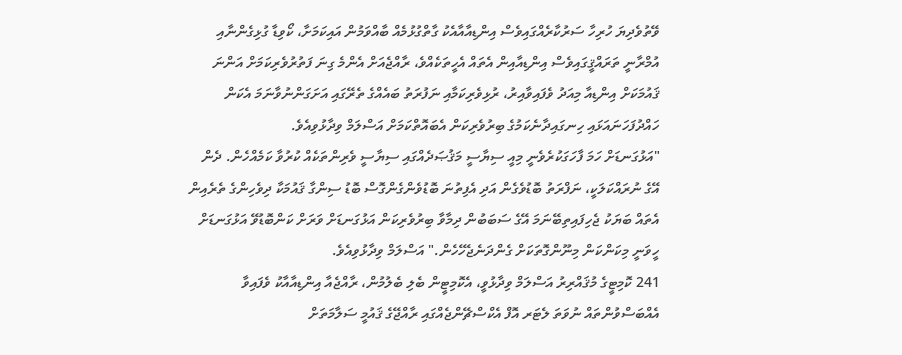ވޭތުވެދިޔަ ހުރިހާ ސަރުކާރެއްގައިވެސް އިންޑިއާއާއެކު ގާތްގުޅުމެއް ބާއްވަމުން އައިކަމަށާ، ކޯވިޑާ ގުޅިގެންނާއި އުމްރާނީ ތަރައްޤީގައިވެސް އިންޑިއާއިން އެތައް އެހީތަކެއްވެ، ރާއްޖެއަށް އެންމެ ގިނަ ފަތުރުވެރިކަމަށް އަންނަ ޤައުމަކަށް އިންޑިއާ މިއަދު ވެފައިވާއިރު، ރުޅިވެރިކަމާއި ނަފުރަތު ބައެއްގެ ތެރޭގައި އަށަގަންނުވާނަމަ އެކަން ހައްދުފަހަނައަޅައި ހިނގައިދާނެކަމުގެ ބިރުވެރިކަން އެބައޮތްކަމަށް އަސްލަމް ވިދާޅުވިއެވެ.
"އަޅުގަނޑަށް ހަމަ ފާހަގަކުރެވެނީ މިއީ ސިޔާސީ މަޤުޞަދެއްގައި ސިޔާސީ ވެރިންތަކެއް ކުރުވާ ކަމެއްހެން. ދެން އޭގެ ނުރައްކަލަކީ، ނަފްރަތު ބޮޑުވެގެން އަދި އެފިތުނަ ބޮޑުވެންގެންގޮސް ބޮޑު ސިންގާ ޤައުމަކާ ދިވެހިންގެ ތެރެއިން އެތައް ބަޔަކު ޖެހިފައިތިބޭނަމަ އޭގެ ސަބަބުން ދިމާވާ ބިރުވެރިކަން އަޅުގަނޑަށް ވަރަށް ކަންބޮޑުވޭ އަޅުގަނޑަށް ހީވަނީ މިކަންކަން މިނޫންގޮތަކަށް ގެންދަނެޖެހޭހެން." އަސްލަމް ވިދާޅުވިއެވެ.
241 ކޮމިޓީގެ މުޤައްރިރު އަސްލަމް ވިދާޅުވީ، އެކޮމިޓީން ބެލި ބެލުމުން، ރާއްޖެއާ އިންޑިއާއާކު ވެފައިވާ އެއްބަސްވުންތައް ނުވަތަ ލެޓަރ އޮފް އެކްސްޗޭންޖެއްގައި ރާއްޖޭގެ ޤައުމީ ސަލާމަތަށް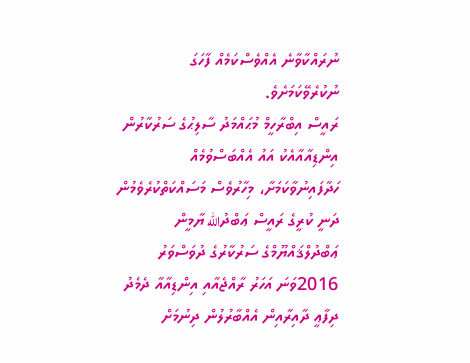ނުރައްކާވާނެ އެއްވެސްކަމެއް ފާހަގަ ނުކުރެވޭކަމަށެވެ.
ރައީސް އިބްރާހީމް މުޙައްމަދު ސާލިޙުގެ ސަރުކާރުން އިންޑިއާއާއެކު އައު އެއްބަސްވުމެއް ހަދާފައިނުވާކަމަށާ، މިހާރުވެސް މަސައްކަތްކުރެވެމުން ދަނީ ކުރީގެ ރައީސް ޢަބްދުالله ޔާމީން ޢަބްދުލްޤައްޔޫމްގެ ސަރުކާރުގެ ދުވަސްވަރު 2016ވަނަ އަހަރު ރާއްޖެއާއި އިންޑިއާއާ ދެމެދު ދިފާޢީ ދާއިރާއިން އެއްބާރުލުން ދިނުމަށް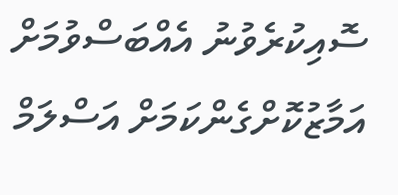ސޮއިކުރެވުނު އެއްބަސްވުމަށް އަމާޒުކޮށްގެންކަމަށް އަސްލަމް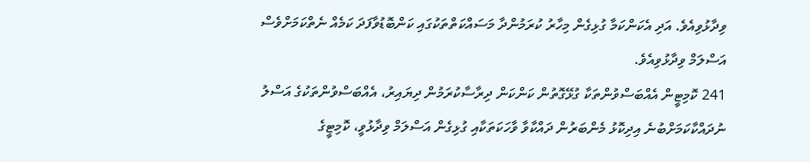ވިދާޅުވިއެވެ. އަދި އެކަންކަމާ ގުޅިގެން މިހާރު ކުރަމުންދާ މަސައްކަތްތަކުގައި ކަންބޮޑުވާފަދަ ކަމެއް ނެތްކަމަށްވެސް އަސްލަމް ވިދާޅުވިއެވެ.
241 ކޮމިޓީން އެއްބަސްވުންތަކާ ގުޅޭގޮތުން ކަންކަން ދިރާސާކުރަމުން ދިޔައިރު، އެއްބަސްވުންތަކުގެ އަސްލު ނުދައްކާކަމަށްބުނެ އިދިކޮޅު މެންބަރުން ދައްކާވާ ވާހަކަތަކާއި ގުޅިގެން އަސްލަމް ވިދާޅުވީ، ކޮމިޓީގެ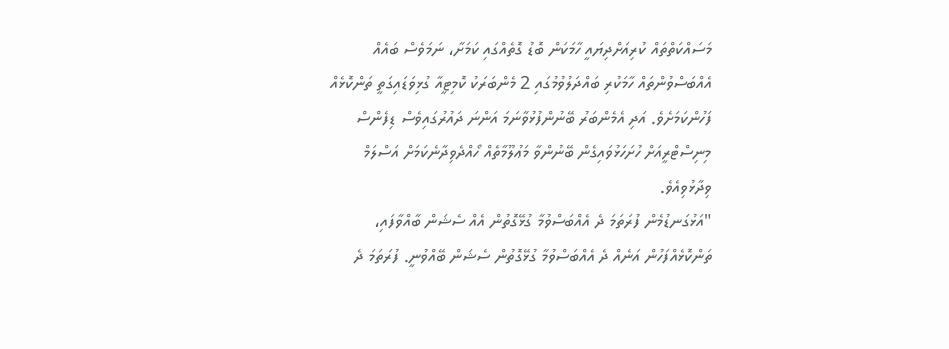މަސައްކަތްތައް ކުރިއަށްދިޔައީ ހާމަކަން ބޮޑު ގޮތެއްގައި ކަމަށާ، ނަމަވެސް ބައެއް އެއްބަސްވުންތައް ހާމަކުރި ބައްދަލުވުމުގައި 2 މެންބަރަކު ކޮމިޓީއާ ގުޅިވަޑައިގަތީ ތަންކޮޅެއް ފަހުންކަމަށެވެ. އަދި އެމެންބަރު ބޭނުންފުޅުވާނަމަ އަންނަ ދައުރުގައިވެސް ޑިފެންސް މިނިސްޓްރީއަށް ހުށަހަޅުވައިގެން ބޭނުންވާ މަޢުލޫމާތެއް ހޯއްދެވިދާނެކަމަށް އަސްލަމް ވިދާޅުވިއެވެ.
"އަޅުގަނޑުމެން ފުރަތަމަ ދެ އެއްބަސްވުމާ ގުޅޭގޮތުން އެއް ސެޝަން ބާއްވާފައި، ތަންކޮޅެއްފަހުން އަނެއް ދެ އެއްބަސްވުމާ ގުޅޭގޮތުން ސެޝަން ބޭއްވުނީ. ފުރަތަމަ ދެ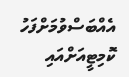އެއްބަސްވުމަށްފަހު ކޮމިޓީއަށްއައި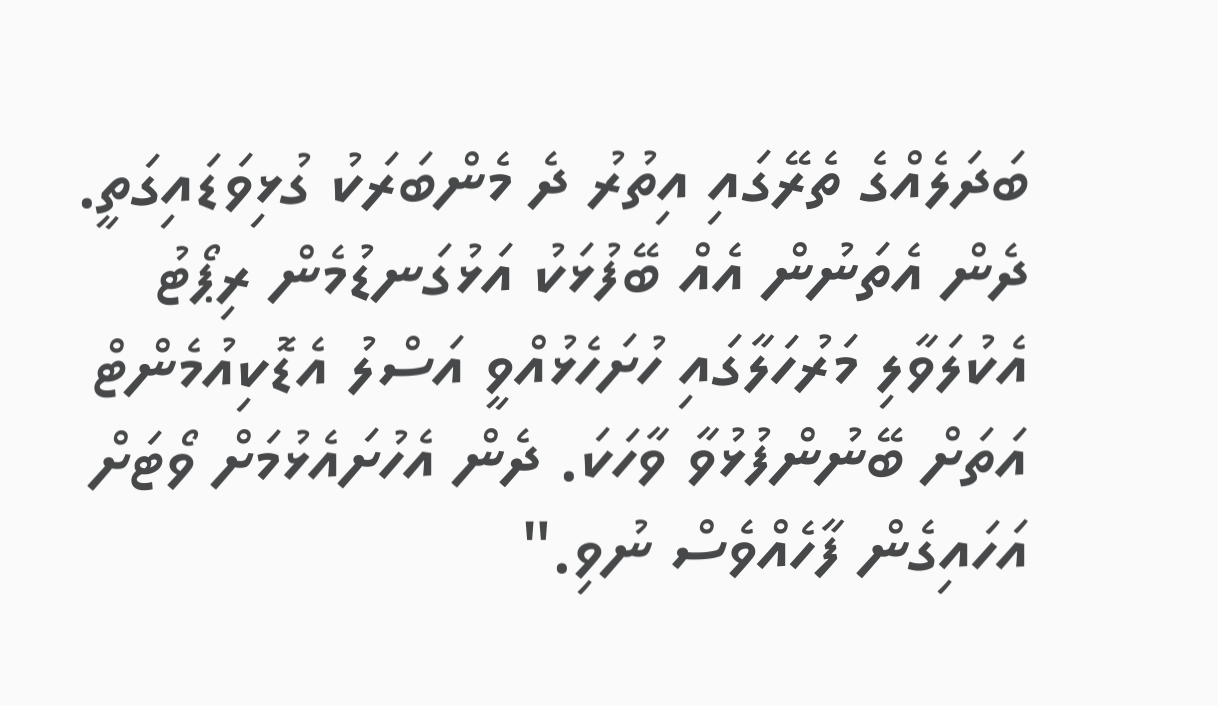ބަދަލެއްގެ ތެރޭގައި އިތުރު ދެ މެންބަރަކު ގުޅިވަޑައިގަތީ. ދެން އެތަނުން އެއް ބޭފުޅަކު އަޅުގަނޑުމެން ރިޕޯޓު އެކުލަވާލި މަރުހަލާގައި ހުށަހެޅުއްވީ އަސްލު އެޑޮކިއުމެންޓް އަތަށް ބޭނުންފުޅުވާ ވާހަކަ. ދެން އެހުށައެޅުމަށް ވޯޓަށް އަހައިގެން ފާހެއްވެސް ނުވި."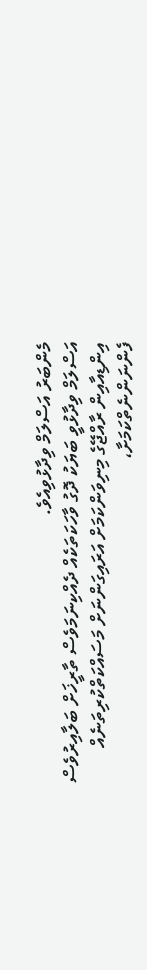މެންބަރު އަސްލަމް ވިދާޅުވިއެވެ.
އަސްލަމް ވިދާޅުވީ ބަޔަކު ދޮގު ވާހަކަތަކެއް ދެއްކިނަމަވެސް ތާރީޚަށް ބަލާއިރުވެސް އިންޑިއާއިން ރާއްޖޭގެ މިނިވަންކަމަށް އަރައިގަންނަށް މަސައްކަތްކުރިތަނެއް ފެންނަންނެތްކަމަށާ،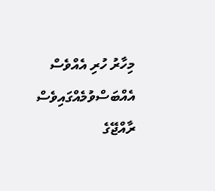މިހާރު ހުރި އެއްވެސް އެއްބަސްވުމެއްގައިވެސް ރާއްޖޭގެ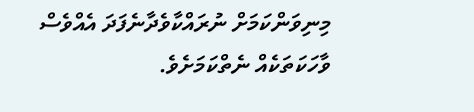މިނިވަންކަމަށް ނުރައްކާވެދާނެފަދަ އެއްވެސް ވާހަކަތަކެއް ނެތްކަމަށެވެ.